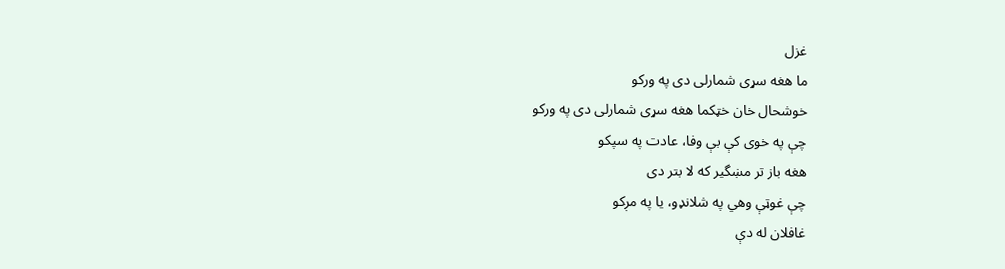غزل
ما هغه سړی شمارلی دی په ورکو
خوشحال خان خټکما هغه سړی شمارلی دی په ورکو
چې په خوی کې بې وفا، عادت په سپکو
هغه باز تر مښگير که لا بتر دی
چې غوټې وهي په شلانډو، يا په مږکو
غافلان له دې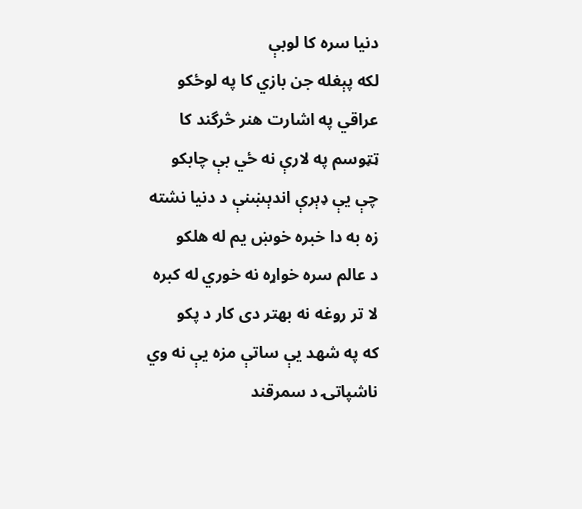دنيا سره کا لوبې
لکه پېغله جن بازي کا په لوځکو
عراقي په اشارت هنر څرگند کا
ټټوسم په لارې نه ځي بې چابکو
چې يې ډېرې اندېښنې د دنيا نشته
زه به دا خبره خوښ يم له هلکو
د عالم سره خواړه نه خوري له کبره
لا تر روغه نه بهتر دی کار د پکو
که په شهد يې ساتې مزه يې نه وي
ناشپاتۍ د سمرقند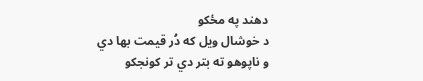دهند په مځکو
د خوشال ويل که دُر قيمت بها دي
و ناپوهو ته بتر دي تر کونجکو